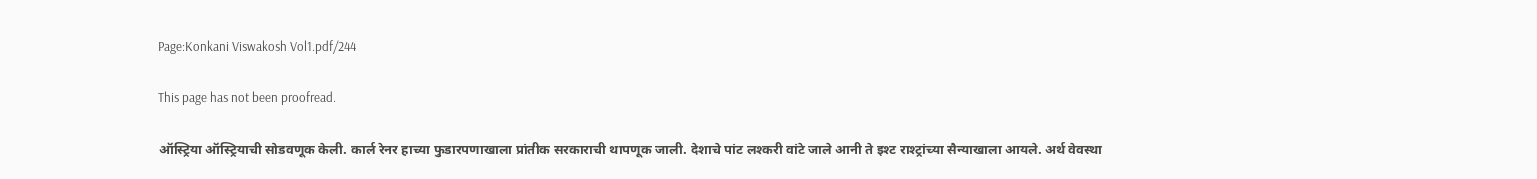Page:Konkani Viswakosh Vol1.pdf/244

This page has not been proofread.

ऑस्ट्रिया ऑस्ट्रियाची सोडवणूक केली. कार्ल रेनर हाच्या फुडारपणाखाला प्रांतीक सरकाराची थापणूक जाली. देशाचे पांट लश्करी वांटे जाले आनी ते इश्ट राश्ट्रांच्या सैन्याखाला आयले. अर्थ वेवस्था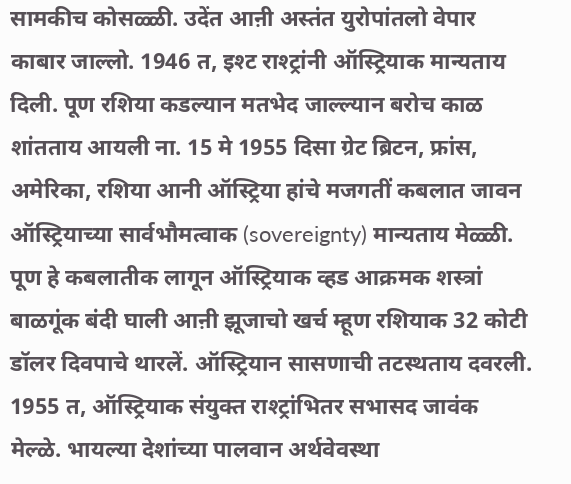सामकीच कोसळ्ळी. उदेंत आऩी अस्तंत युरोपांतलो वेपार काबार जाल्लो. 1946 त, इश्ट राश्ट्रांनी ऑस्ट्रियाक मान्यताय दिली. पूण रशिया कडल्यान मतभेद जाल्ल्यान बरोच काळ शांतताय आयली ना. 15 मे 1955 दिसा ग्रेट ब्रिटन, फ्रांस, अमेरिका, रशिया आनी ऑस्ट्रिया हांचे मजगतीं कबलात जावन ऑस्ट्रियाच्या सार्वभौमत्वाक (sovereignty) मान्यताय मेळ्ळी. पूण हे कबलातीक लागून ऑस्ट्रियाक व्हड आक्रमक शस्त्रां बाळगूंक बंदी घाली आऩी झूजाचो खर्च म्हूण रशियाक 32 कोटी डॉलर दिवपाचे थारलें. ऑस्ट्रियान सासणाची तटस्थताय दवरली. 1955 त, ऑस्ट्रियाक संयुक्त राश्ट्रांभितर सभासद जावंक मेल्ळे. भायल्या देशांच्या पालवान अर्थवेवस्था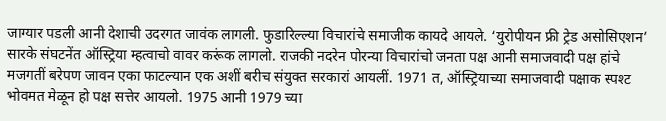जाग्यार पडली आनी देशाची उदरगत जावंक लागली. फुडारिल्ल्या विचारांचे समाजीक कायदे आयले. ‘युरोपीयन फ्री ट्रेड असोसिएशन’ सारके संघटनेंत ऑस्ट्रिया म्हत्वाचो वावर करूंक लागलो. राजकी नदरेन पोरन्या विचारांचो जनता पक्ष आनी समाजवादी पक्ष हांचे मजगतीं बरेपण जावन एका फाटल्यान एक अशीं बरीच संयुक्त सरकारां आयलीं. 1971 त, ऑस्ट्रियाच्या समाजवादी पक्षाक स्पश्ट भोवमत मेळून हो पक्ष सत्तेर आयलो. 1975 आनी 1979 च्या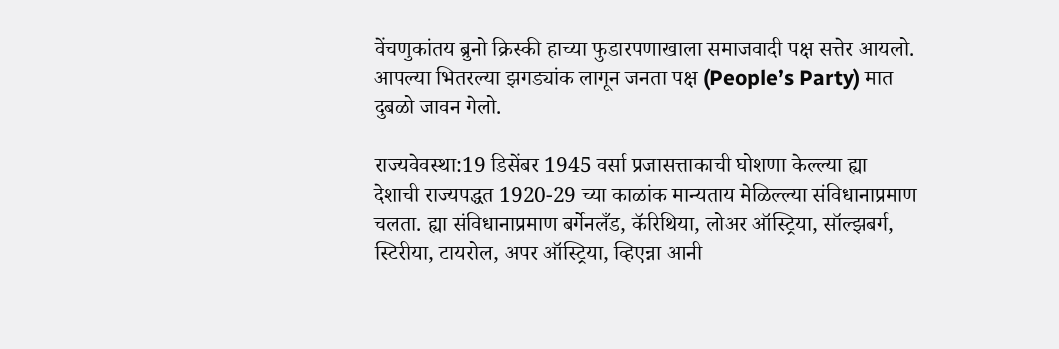वेंचणुकांतय ब्रुनो क्रिस्की हाच्या फुडारपणाखाला समाजवादी पक्ष सत्तेर आयलो. आपल्या भितरल्या झगड्यांक लागून जनता पक्ष (People’s Party) मात दुबळो जावन गेलो.

राज्यवेवस्था:19 डिसेंबर 1945 वर्सा प्रजासत्ताकाची घोशणा केल्ल्या ह्या देशाची राज्यपद्धत 1920-29 च्या काळांक मान्यताय मेळिल्ल्या संविधानाप्रमाण चलता. ह्या संविधानाप्रमाण बर्गेनलँड, कॅरिथिया, लोअर ऑस्ट्रिया, सॉल्झबर्ग, स्टिरीया, टायरोल, अपर ऑस्ट्रिया, व्हिएन्ना आनी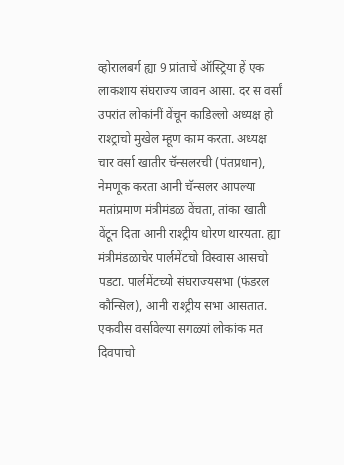व्होरालबर्ग ह्या 9 प्रांताचें ऑस्ट्रिया हें एक लाकशाय संघराज्य जावन आसा. दर स वर्सां उपरांत लोकांनीं वेंचून काडिल्लो अध्यक्ष हो राश्ट्राचो मुखेल म्हूण काम करता. अध्यक्ष चार वर्सा खातीर चॅन्सलरची (पंतप्रधान), नेमणूक करता आनी चॅन्सलर आपल्या मतांप्रमाण मंत्रीमंडळ वेंचता, तांका खाती वेंटून दिता आनी राश्ट्रीय धोरण थारयता. ह्या मंत्रीमंडळाचेर पार्लमेंटचो विस्वास आसचो पडटा. पार्लमेंटच्यो संघराज्यसभा (फंडरल कौन्सिल), आनी राश्ट्रीय सभा आसतात. एकवीस वर्सावेल्या सगळ्यां लोकांक मत दिवपाचो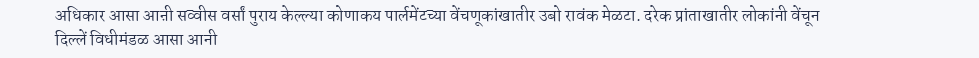अधिकार आसा आऩी सव्वीस वर्सां पुराय केल्ल्या कोणाकय पार्लमेंटच्या वेंचणूकांखातीर उबो रावंक मेळटा. दरेक प्रांताखातीर लोकांनी वेंचून दिल्लें विधीमंडळ आसा आनी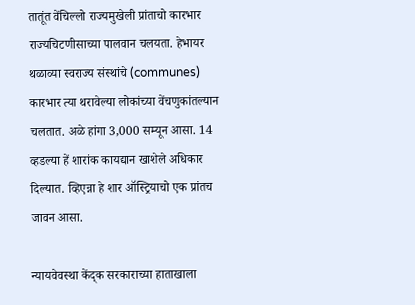तातूंत वेंचिल्लो राज्यमुखेली प्रांताचो कारभार राज्यचिटणीसाच्या पालवान चलयता. हेभायर थळाव्या स्वराज्य संस्थांचे (communes) कारभार त्या थरावेल्या लोकांच्या वेंचणुकांतल्यान चलतात. अळे हांगा 3,000 सम्यून आसा. 14 व्हडल्या हें शारांक कायद्यान खाशेले अधिकार दिल्यात. व्हिएन्ना हे शार ऑस्ट्रियाचो एक प्रांतच जावन आसा.

न्यायवेवस्था केंद्क सरकाराच्या हाताखाला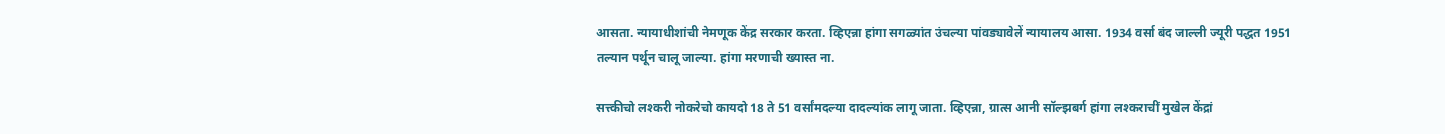आसता. न्यायाधीशांची नेमणूक केंद्र सरकार करता. व्हिएन्ना हांगा सगळ्यांत उंचल्या पांवड्यावेलें न्यायालय आसा. 1934 वर्सा बंद जाल्ली ज्यूरी पद्धत 1951 तल्यान पर्थून चालू जाल्या. हांगा मरणाची ख्यास्त ना.

सत्त्कीचो लश्करी नोकरेचो कायदो 18 ते 51 वर्सांमदल्या दादल्यांक लागू जाता. व्हिएन्ना, ग्रात्स आनी सॉल्झबर्ग हांगा लश्कराचीं मुखेल केंद्रां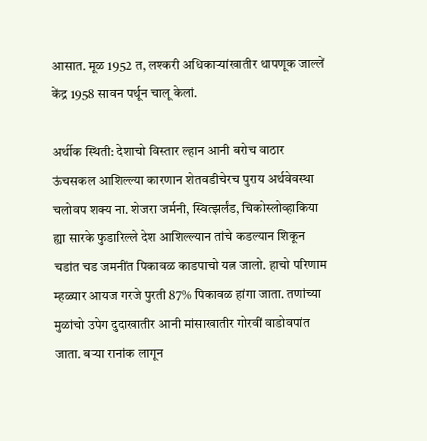आसात. मूळ 1952 त, लश्करी अधिकाऱ्यांखातीर थापणूक जाल्लें केंद्र 1958 सावन पर्थून चालू केलां.

अर्थीक स्थिती: देशाचो विस्तार ल्हान आनी बरोच वाठार ऊंचसकल आशिल्ल्या कारणान शेतवडीचेरच पुराय अर्थवेवस्था चलोवप शक्य ना. शेजरा जर्मनी, स्वित्झर्लंड, चिकोस्लोव्हाकिया ह्या सारके फुडारिल्ले देश आशिल्ल्यान तांचे कडल्यान शिकून चडांत चड जमनींत पिकावळ काडपाचो यत्न जालो. हाचो परिणाम म्हळ्यार आयज गरजे पुरती 87% पिकावळ हांगा जाता. तणांच्या मुळांचो उपेग दुदाखातीर आनी मांसाखातीर गोरवीं वाडोवपांत जाता. बऱ्या रानांक लागून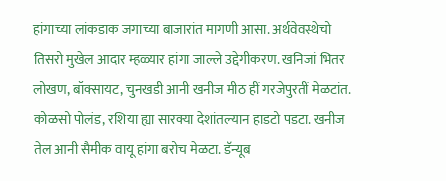हांगाच्या लांकडाक जगाच्या बाजारांत मागणी आसा. अर्थवेवस्थेचो तिसरो मुखेल आदार म्हळ्यार हांगा जाल्ले उद्देगीकरण. खनिजां भितर लोखण, बॉक्सायट, चुनखडी आनी खनीज मीठ हीं गरजेपुरतीं मेळटांत. कोळसो पोलंड, रशिया ह्या सारक्या देशांतल्यान हाडटो पडटा. खनीज तेल आनी सैमीक वायू हांगा बरोच मेळटा. डॅन्यूब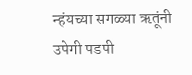न्हंयच्या सगळ्या ऋतूंनी उपेगी पडपी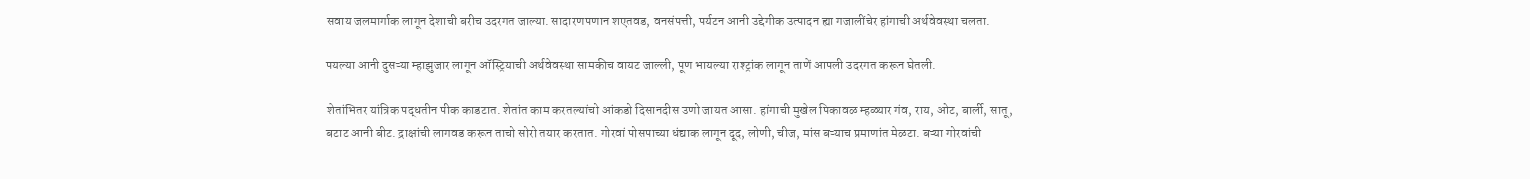सवाय जलमार्गाक लागून देशाची बरीच उदरगत जाल्या. सादारणपणान शएतवड, वनसंपत्ती, पर्यटन आनी उद्देगीक उत्पादन ह्या गजालींचेर हांगाची अर्थवेवस्था चलता.

पयल्या आनी दुसऱ्या म्हाझुजार लागून ऑस्ट्रियाची अर्थवेवस्था सामकीच वायट जाल्ली, पूण भायल्या राश्ट्रांक लागून ताणें आपली उदरगत करून घेतली.

शेतांभितर यांत्रिक पद्धतीन पीक काडटात. शेतांत काम करतल्यांचो आंकडो दिसानदीस उणो जायत आसा. हांगाची मुखेल पिकावळ म्हळ्यार गंव, राय, ओट, बार्ली, सातू, बटाट आनी बीट. द्राक्षांची लागवड करून ताचो सोरो तयार करतात. गोरवां पोसपाच्या धंद्याक लागून दूद, लोणी, चीज, मांस बऱ्याच प्रमाणांत मेळटा. बऱ्या गोरवांची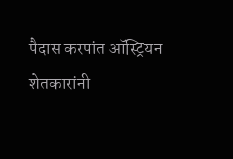पैदास करपांत ऑस्ट्रियन शेतकारांनी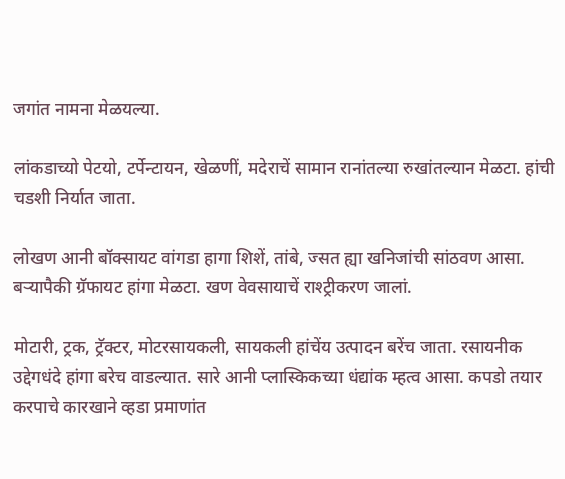जगांत नामना मेळयल्या.

लांकडाच्यो पेटयो, टर्पेन्टायन, खेळणीं, मदेराचें सामान रानांतल्या रुखांतल्यान मेळटा. हांची चडशी निर्यात जाता.

लोखण आनी बॉक्सायट वांगडा हागा शिशें, तांबे, ज्सत ह्या खनिजांची सांठवण आसा. बऱ्यापैकी ग्रॅफायट हांगा मेळटा. खण वेवसायाचें राश्ट्रीकरण जालां.

मोटारी, ट्रक, ट्रॅक्टर, मोटरसायकली, सायकली हांचेंय उत्पादन बरेंच जाता. रसायनीक उद्देगधंदे हांगा बरेच वाडल्यात. सारे आनी प्लास्किकच्या धंद्यांक म्हत्व आसा. कपडो तयार करपाचे कारखाने व्हडा प्रमाणांत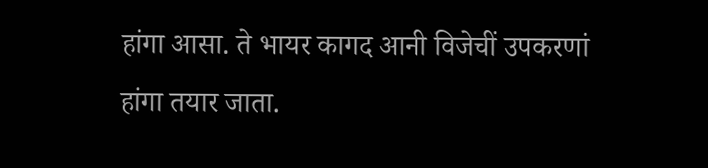हांगा आसा. ते भायर कागद आनी विजेचीं उपकरणां हांगा तयार जाता.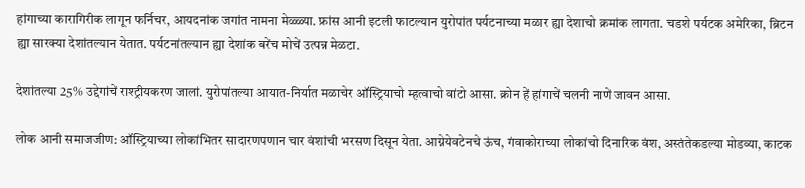हांगाच्या कारागिरीक लागून फर्निचर, आयदनांक जगांत नामना मेळ्ळ्या. फ्रांस आनी इटली फाटल्यान युरोपांत पर्यटनाच्या मळार ह्या देशाचो क्रमांक लागता. चडशे पर्यटक अमेरिका, ब्रिटन ह्या सारक्या देशांतल्यान येतात. पर्यटनांतल्यान ह्या देशांक बरेंच मोचें उत्पन्न मेळटा.

देशांतल्या 25% उद्देगांचें राश्ट्रीयकरण जालां. युरोपांतल्या आयात-निर्यात मळाचेर ऑस्ट्रियाचो म्हत्वाचो वांटो आसा. क्रोन हें हांगाचें चलनी नाणें जावन आसा.

लोक आनी समाजजीण: ऑस्ट्रियाच्या लोकांभितर सादारणपणान चार वंशांची भरसण दिसून येता. आग्नेयेवटेनचे ऊंच, गंवाकोराच्या लोकांचो दिनारिक वंश, अस्तंतेकडल्या मोडव्या, काटक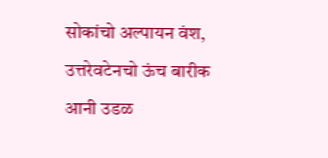सोकांचो अल्पायन वंश, उत्तरेवटेनचो ऊंच बारीक आनी उडळ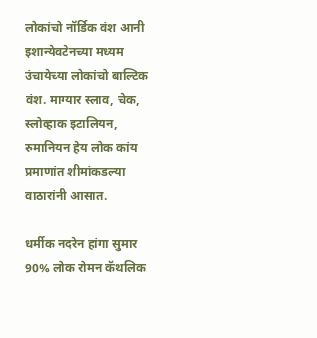लोकांचो नॉर्डिक वंश आनी इशान्येवटेनच्या मध्यम उंचायेच्या लोकांचो बाल्टिक वंश. माग्यार स्लाव, चेक, स्लोव्हाक इटालियन, रुमानियन हेय लोक कांय प्रमाणांत शीमांकडल्या वाठारांनी आसात.

धर्मीक नदरेन हांगा सुमार 90% लोक रोमन कॅथलिक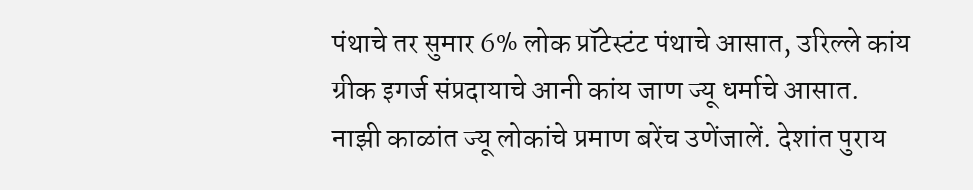पंथाचे तर सुमार 6% लोक प्रॉटेस्टंट पंथाचे आसात, उरिल्ले कांय ग्रीक इगर्ज संप्रदायाचे आनी कांय जाण ज्यू धर्माचे आसात. नाझी काळांत ज्यू लोकांचे प्रमाण बरेंच उणेंजालें. देशांत पुराय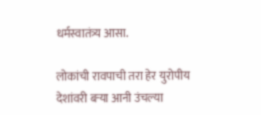धर्मस्वातंत्र्य आसा.

लोकांची रावपाची तरा हेर युरोपीय देशांवरी बऱ्या आनी उंचल्या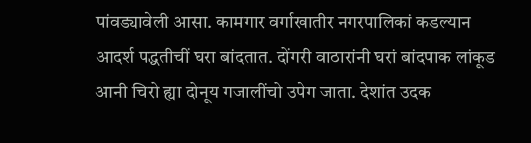पांवड्यावेली आसा. कामगार वर्गाखातीर नगरपालिकां कडल्यान आदर्श पद्धतीचीं घरा बांदतात. दोंगरी वाठारांनी घरां बांदपाक लांकूड आनी चिरो ह्या दोनूय गजालींचो उपेग जाता. देशांत उदक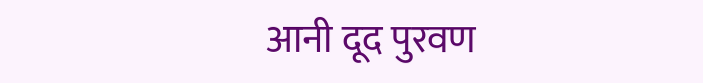आनी दूद पुरवण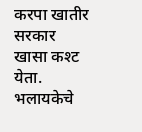करपा खातीर सरकार खासा कश्ट येता. भलायकेचे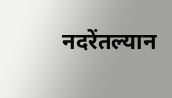नदरेंतल्यान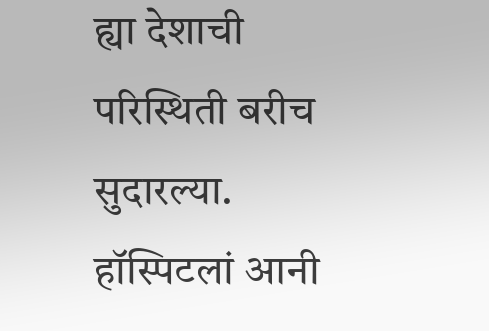ह्या देशाची परिस्थिती बरीच सुदारल्या. हॉस्पिटलां आनी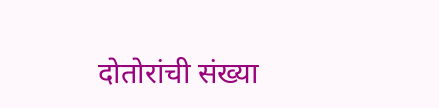दोतोरांची संख्या